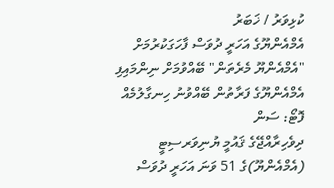ކުޅިވަރު / ޚަބަރު
އެމްއެންޔޫގެ އަހަރީ ދުވަސް ފާހަގަކުރުމަށް "އެމްއެންޔޫ މެރެތަން" ބޭއްވުމަށް ނިންމައިފި
އެމްއެންޔޫގެ ފަރާތުން ބޭއްވުނު ހިނގާލުމެއް ފޮޓޯ: ސަން
ދިވެހިރާއްޖޭގެ ޤައުމީ ޔުނިވަރސިޓީ (އެމްއެންޔޫ)ގެ 51 ވަނަ އަހަރީ ދުވަސް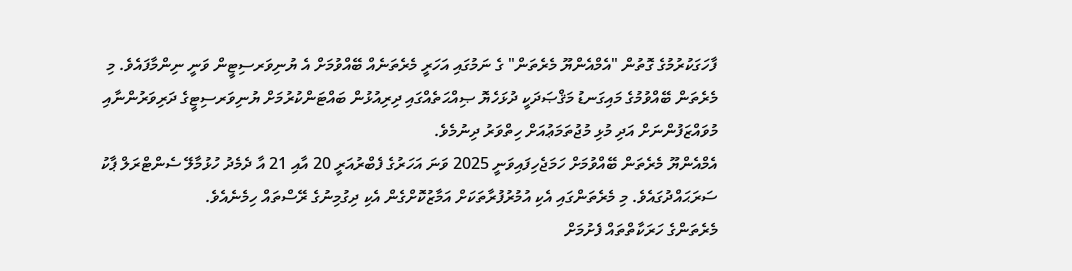ފާހަގަކުރުމުގެ ގޮތުން "އެމްއެންޔޫ މެރެތަން" ގެ ނަމުގައި އަހަރީ މެރެތަނެއް ބޭއްވުމަށް އެ ޔުނިވަރސިޓީން ވަނީ ނިންމާފައެވެ. މި މެރެތަން ބޭއްވުމުގެ މައިގަނޑު މަޤްޞަދަކީ ދުޅަހެޔޮ ޞިއްޙަތެއްގައި ދިރިއުޅުން ބައްޓަންކުރުމަށް ޔުނިވަރސިޓީގެ ދަރިވަރުންނާއި މުވައްޒަފުންނަށް އަދި މުޅި މުޖުތަމަޢުއަށް ހިތްވަރު ދިނުމެވެ.
އެމްއެންޔޫ މެރެތަން ބޭއްވުމަށް ހަމަޖެހިފައިވަނީ 2025 ވަނަ އަހަރުގެ ފެބްރުއަރީ 20 އާއި 21 އާ ދެމެދު ހުޅުމާލޭ ސެންޓްރަލް ޕާކު ސަރަޙައްދުގައެވެ. މި މެރެތަންގައި އެކި އުމުރުފުރާތަކަށް އަމާޒުކޮށްގެން އެކި ދިގުމިނުގެ ރޭސްތައް ހިމެނެއެވެ.
މެރެތަންގެ ހަރަކާތްތައް ފެށުމަށް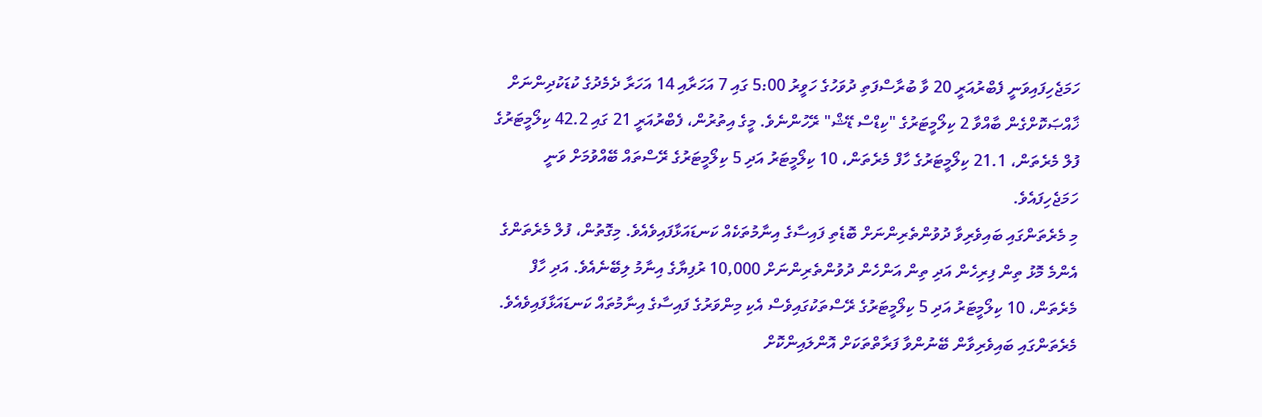ހަމަޖެހިފައިވަނީ ފެބްރުއަރީ 20 ވާ ބުރާސްފަތި ދުވަހުގެ ހަވީރު 5:00 ގައި 7 އަހަރާއި 14 އަހަރާ ދެމެދުގެ ކުޑަކުދިންނަށް ޚާއްޞަކޮށްގެން ބާއްވާ 2 ކިލޯމީޓަރުގެ "ކިޑްސް ޑޭޝް" ރޭހުންނެވެ. މީގެ އިތުރުން، ފެބްރުއަރީ 21 ގައި 42.2 ކިލޯމީޓަރުގެ ފުލް މެރެތަން، 21.1 ކިލޯމީޓަރުގެ ހާފް މެރެތަން، 10 ކިލޯމީޓަރު އަދި 5 ކިލޯމީޓަރުގެ ރޭސްތައް ބޭއްވުމަށް ވަނީ ހަމަޖެހިފައެވެ.
މި މެރެތަންގައި ބައިވެރިވާ ދުވުންތެރިންނަށް ބޮޑެތި ފައިސާގެ އިނާމުތަކެއް ކަނޑައަޅާފައިވެއެވެ. މިގޮތުން، ފުލް މެރެތަންގެ އެންމެ މޮޅު ތިން ފިރިހެން އަދި ތިން އަންހެން ދުވުންތެރިންނަށް 10,000 ރުފިޔާގެ އިނާމު ލިބޭނެއެވެ. އަދި ހާފް މެރެތަން، 10 ކިލޯމީޓަރު އަދި 5 ކިލޯމީޓަރުގެ ރޭސްތަކުގައިވެސް އެކި މިންވަރުގެ ފައިސާގެ އިނާމުތައް ކަނޑައަޅާފައިވެއެވެ.
މެރެތަންގައި ބައިވެރިވާން ބޭނުންވާ ފަރާތްތަކަށް އޮންލައިންކޮށް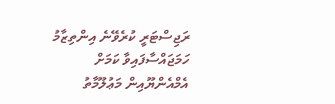ރަޖިސްޓަރީ ކުރެވޭނެ އިންތިޒާމު ހަމަޖައްސާފައިވާ ކަމަށް އެމްއެންޔޫއިން މަޢުލޫމާތު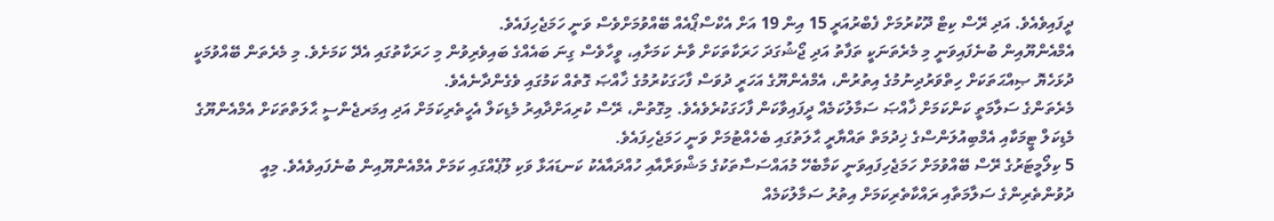ދީފައިވެއެވެ. އަދި ރޭސް ކިޓް ދޫކުރުމަށް ފެބްރުއަރީ 15 އިން 19 އަށް އެކްސްޕޯއެއް ބޭއްވުމަށްވެސް ވަނީ ހަމަޖެހިފައެވެ.
އެމްއެންޔޫއިން ބުނެފައިވަނީ މި މެރެތަނަކީ ތަފާތު އަދި ޖޯޝުގަދަ ހަރަކާތަކަށް ވާނެ ކަމަށާއި، ވީހާވެސް ގިނަ ބައެއްގެ ބައިވެރިވުން މި ހަރަކާތުގައި އެދޭ ކަމަށެވެ. މި މެރެތަން ބޭއްވުމަކީ ދުޅަހެޔޮ ޞިއްޙަތަކަށް ހިތްވަރުދިނުމުގެ އިތުރުން، އެމްއެންޔޫގެ އަހަރީ ދުވަސް ފާހަގަކުރުމުގެ ޚާއްޞަ ގޮތެއް ކަމުގައި ވެގެންދާނެއެވެ.
މެރެތަންގެ ސަލާމަތީ ކަންކަމަށް ޚާއްޞަ ސަމާލުކަމެއް ދީފައިވާކަން ފާހަގަކުރެވެއެވެ. މިގޮތުން، ރޭސް ކުރިއަށްދާއިރު މެޑިކަލް އެހީތެރިކަމަށް އަދި އިމަރޖެންސީ ޙާލަތްތަކަށް އެމްއެންޔޫގެ މެޑިކަލް ޓީމަކާއި އެމްބިއުލަންސްގެ ޚިދުމަތް ތައްޔާރީ ޙާލަތުގައި ބެހެއްޓުމަށް ވަނީ ހަމަޖެހިފައެވެ.
5 ކިލޯމީޓަރުގެ ރޭސް ބޭއްވުމަށް ހަމަޖެހިފައިވަނީ ކަމާބެހޭ މުއައްސަސާތަކުގެ މަޝްވަރާއާއި ހުއްދައާއެކު ކަނޑައަޅާ ވަކި ލޫޕެއްގައި ކަމަށް އެމްއެންޔޫއިން ބުނެފައިވެއެވެ. މިއީ ދުވުންތެރިންގެ ސަލާމަތާއި ރައްކާތެރިކަމަށް އިތުރު ސަމާލުކަމެއް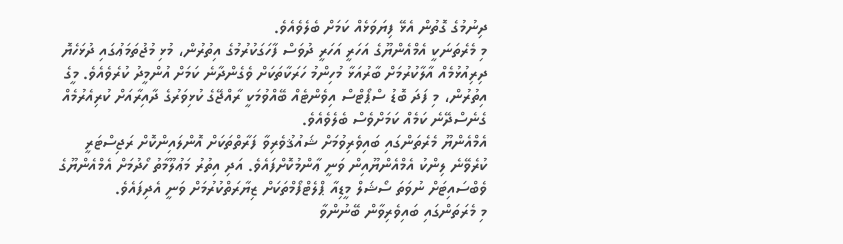ދިނުމުގެ ގޮތުން އެޅޭ ފިޔަވަޅެއް ކަމަށް ބެލެވެއެވެ.
މި މެރެތަނަކީ އެމްއެންޔޫގެ އަހަރީ އަހަރީ ދުވަސް ފާހަގަކުރުމުގެ އިތުރުން، މުޅި މުޖުތަމަޢުގައި ދުޅަހެޔޮ ދިރިއުޅުމެއް އާލާކުރުމަށް ބާރުއަޅާ މުހިންމު ހަރަކާތަކަށް ވެގެންދާނެ ކަމަށް އުންމީދު ކުރެވެއެވެ. މީގެ އިތުރުން، މި ފަދަ ބޮޑު ސްޕޯޓްސް އިވެންޓެއް ބޭއްވުމަކީ ރާއްޖޭގެ ކުޅިވަރުގެ ދާއިރާއަށް ކުރިއެރުމެއް ގެނެސްދޭނެ ކަމެއް ކަމަށްވެސް ބެލެވެއެވެ.
އެމްއެންޔޫ މެރެތަންގައި ބައިވެރިވުމަށް ޝައުޤުވެރިވާ ފަރާތްތަކަށް އޮންލައިންކޮށް ރަޖިސްޓަރީ ކުރެވޭނެ ލިންކު އެމްއެންޔޫއިން ވަނީ ޢާންމުކޮށްފައެވެ. އަދި އިތުރު މަޢުލޫމާތު ހޯދުމަށް އެމްއެންޔޫގެ ވެބްސައިޓަށް ނުވަތަ ސޯޝަލް މީޑިއާ ޕްލެޓްފޯމްތަކަށް ޒިޔާރަތްކުރުމަށް ވަނީ އެދިފައެވެ.
މި މެރަތަންގައި ބައިވެރިވާން ބޭނުންވާ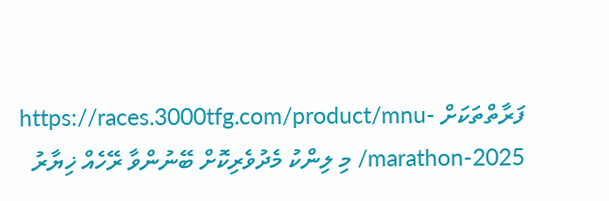ފަރާތްތަކަށް https://races.3000tfg.com/product/mnu-marathon-2025/ މި ލިންކު މެދުވެރިކޮށް ބޭނުންވާ ރޭހެއް ޚިޔާރު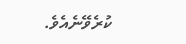ކުރެވޭނެއެވެ.